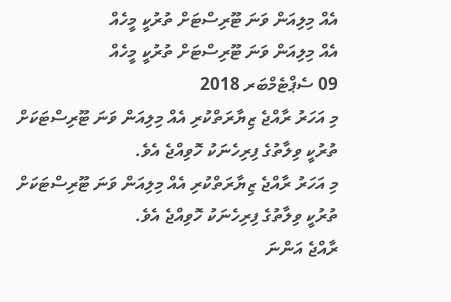އެއް މިލިއަން ވަނަ ޓޫރިސްޓަށް ތުރުކީ މީހެއް
އެއް މިލިއަން ވަނަ ޓޫރިސްޓަށް ތުރުކީ މީހެއް
09 ސެޕްޓެމްބަރ 2018
މި އަހަރު ރާއްޖެ ޒިޔާރަތްކުރި އެއް މިލިއަން ވަނަ ޓޫރިސްޓަކަށް ތުރުކީ ވިލާތުގެ ފިރިހެނަކު ހޮވިއްޖެ އެވެ.
މި އަހަރު ރާއްޖެ ޒިޔާރަތްކުރި އެއް މިލިއަން ވަނަ ޓޫރިސްޓަކަށް ތުރުކީ ވިލާތުގެ ފިރިހެނަކު ހޮވިއްޖެ އެވެ.
ރާއްޖެ އަންނަ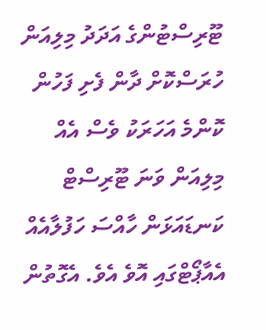ޓޫރިސްޓުންގެ އަދަދު މިލިއަން ހުރަސްކޮށް ދާން ފެށި ފަހުން ކޮންމެ އަހަރަކު ވެސް އެއް މިލިއަން ވަނަ ޓޫރިސްޓް ކަނޑައަޅަން ހާއްސަ ހަފުލާއެއް އެއާޕޯޓްގައި އޮވެ އެވެ. އެގޮތުން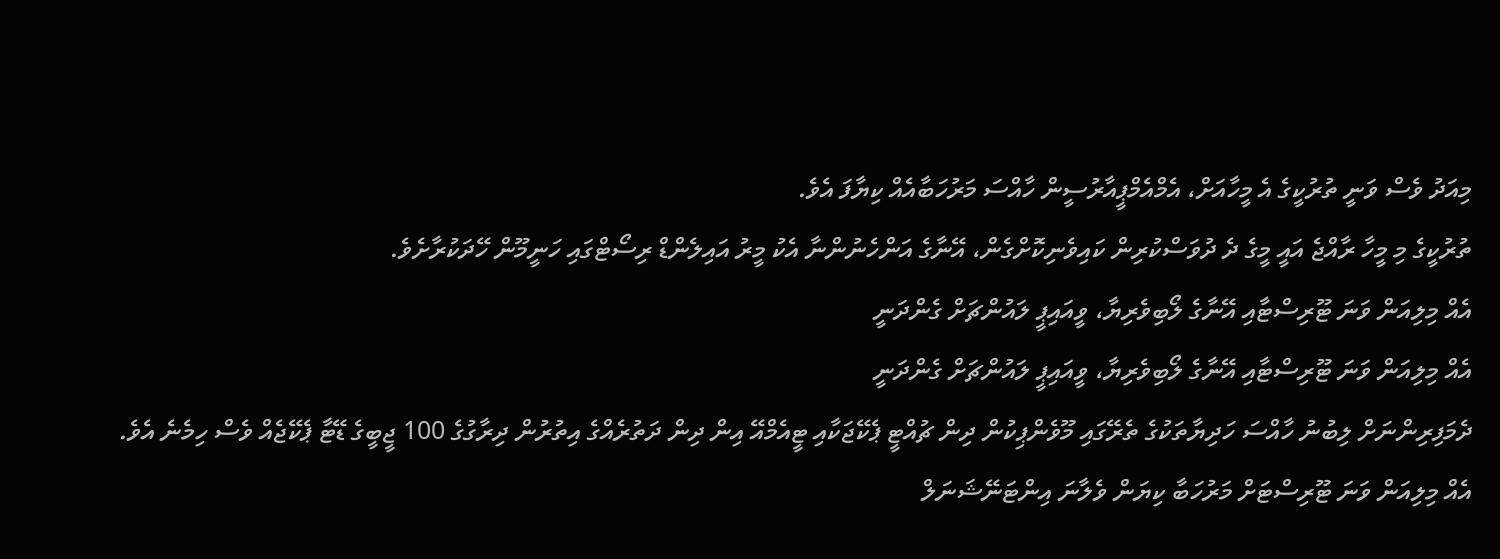މިއަދު ވެސް ވަނީ ތުރުކީގެ އެ މީހާއަށް، އެމްއެމްޕީއާރުސީން ހާއްސަ މަރުހަބާއެއް ކިޔާފަ އެވެ.
ތުރުކީގެ މި މީހާ ރާއްޖެ އައީ މީގެ ދެ ދުވަސްކުރިން ކައިވެނިކޮށްގެން، އޭނާގެ އަންހެނުންނާ އެކު މީރު އައިލެންޑް ރިސޯޓްގައި ހަނީމޫން ހޭދަކުރާށެވެ.
އެއް މިލިއަން ވަނަ ޓޫރިސްޓާއި އޭނާގެ ލޯބިވެރިޔާ، ވީއައިޕީ ލައުންޗަށް ގެންދަނީ
އެއް މިލިއަން ވަނަ ޓޫރިސްޓާއި އޭނާގެ ލޯބިވެރިޔާ، ވީއައިޕީ ލައުންޗަށް ގެންދަނީ
ދެމަފިރިންނަށް ލިބުނު ހާއްސަ ހަދިޔާތަކުގެ ތެރޭގައި މޫވެންޕިކުން ދިން ޗުއްޓީ ޕެކޭޖަކާއި ޓީއެމްއޭ އިން ދިން ދަތުރެއްގެ އިތުރުން ދިރާގުގެ 100 ޖީބީގެ ޑޭޓާ ޕެކޭޖެއް ވެސް ހިމެނެ އެވެ.
އެއް މިލިއަން ވަނަ ޓޫރިސްޓަށް މަރުހަބާ ކިޔަން ވެލާނަ އިންޓަނޭޝަނަލް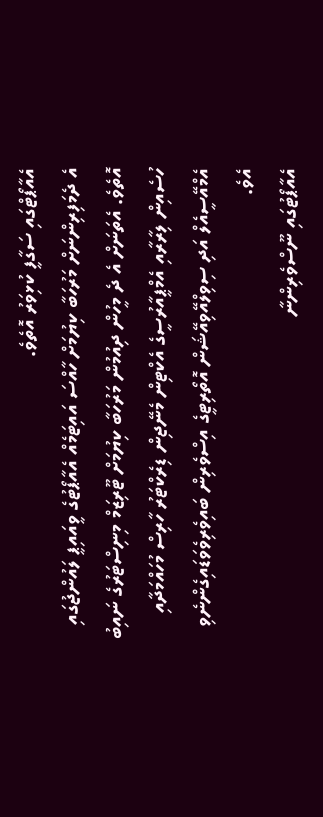އެއާޕޯޓްގައި ސަގާފީ ކުޅިވަރު އޮތެވެ.
އެ ދެމަފިރިންނަށް މަރުހަބާ ކިޔުމަށް ހާއްސަ އައިޓަމެއް އެއާޕޯޓުގެ ވީއައިޕީ ލައުންޖުގައި އޮތެވެ. އެތަނަށް އެ ދެ މީހުން ދިއުމުން މަރުހަބާ ކިޔުމަށް ޓޫރިޒަމް މިނިސްޓަރުގެ ނައިބު ހުސެއިން ލިރާރާއި އެމްޕީއާރުސީގެ އެކްޓިން މެނޭޖިން ޑިރެކްޓަރު ހާރިސް މުހައްމަދާއި އެމްއޭސީއެލް އަދި ސިވިލްއޭވިއޭޝަން އޮތޯރިޓީގެ އިސްވެރިން ބައިވެރިވެވަޑައިގެންނެވި އެވެ.
އެއާޕޯޓުގައި ނޫސްވެރިންނާ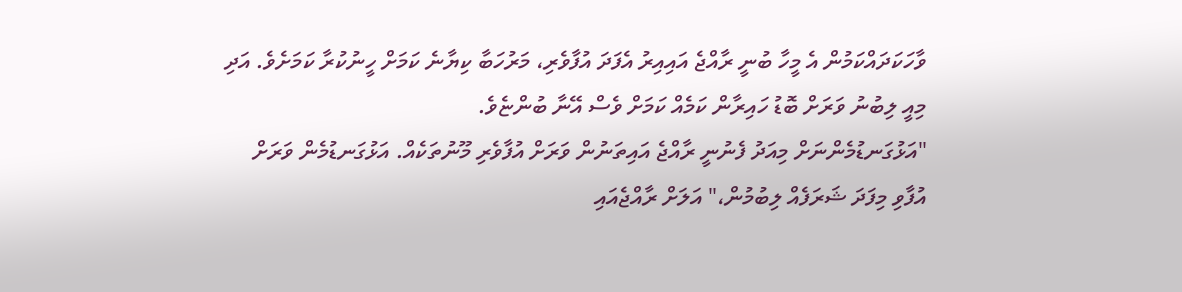ވާހަކަދައްކަމުން އެ މީހާ ބުނީ ރާއްޖެ އައިއިރު އެފަދަ އުފާވެރި، މަރުހަބާ ކިޔާނެ ކަމަށް ހީނުކުރާ ކަމަށެވެ. އަދި މިއީ ލިބުނު ވަރަށް ބޮޑު ހައިރާން ކަމެއް ކަމަށް ވެސް އޭނާ ބުންޏެވެ.
"އަޅުގަނޑުމެންނަށް މިއަދު ފެނުނީ ރާއްޖެ އައިތަނުން ވަރަށް އުފާވެރި މޫނުތަކެއް. އަޅުގަނޑުމެން ވަރަށް އުފާވި މިފަދަ ޝަރަފެއް ލިބުމުން،" އަލަށް ރާއްޖެއައި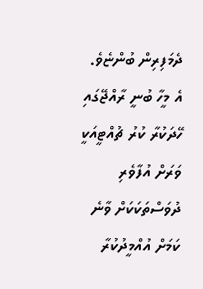ދެމަފިރިން ބުންޏެވެ.
އެ މީހާ ބުނީ ރާއްޖޭގައި ހޭދަކުރާ ކުރު ޗުއްޓީއަކީ ވަރަށް އުފާވެރި ދުވަސްތަކަކަށް ވާނެ ކަމަށް އުއްމީދުކުރާ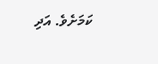ކަމަށެވެ. އަދި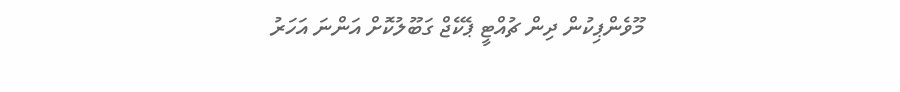މޫވެންޕިކުން ދިން ޗުއްޓީ ޕެކޭޖް ގަބޫލުކޮށް އަންނަ އަހަރު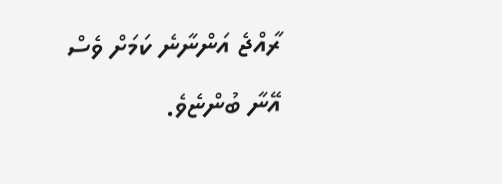ރާއްޖެ އަންނާނެ ކަމަށް ވެސް އޭނާ ބުންޏެވެ.